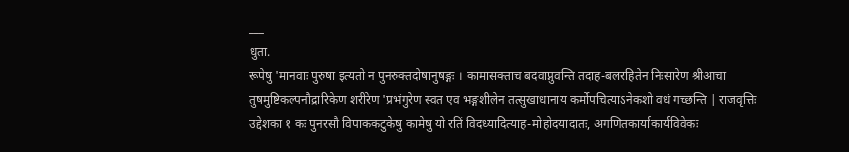___
धुता.
रूपेषु 'मानवाः पुरुषा इत्यतो न पुनरुक्तदोषानुषङ्गः । कामासक्ताच बदवाप्नुवन्ति तदाह-बलरहितेन निःसारेण श्रीआचा
तुषमुष्टिकल्पनौद्रारिकेण शरीरेण 'प्रभंगुरेण स्वत एव भङ्गशीलेन तत्सुखाधानाय कर्मोपचित्याऽनेकशो वधं गच्छन्ति | राजवृत्तिः
उद्देशका १ कः पुनरसौ विपाककटुकेषु कामेषु यो रतिं विदध्यादित्याह-मोहोदयादातः, अगणितकार्याकार्यविवेकः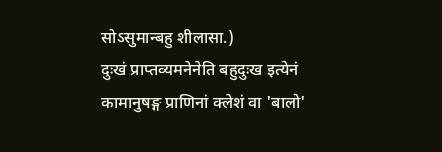सोऽसुमान्बहु शीलासा.)
दुःखं प्राप्तव्यमनेनेति बहुदुःख इत्येनं कामानुषङ्ग प्राणिनां क्लेशं वा 'बालो'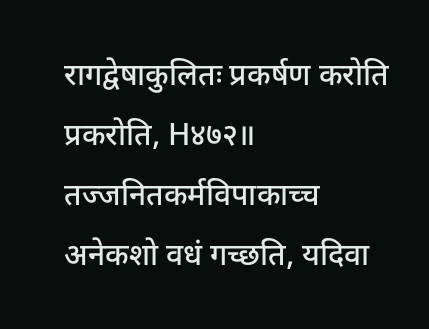रागद्वेषाकुलितः प्रकर्षण करोति प्रकरोति, H४७२॥ तज्जनितकर्मविपाकाच्च अनेकशो वधं गच्छति, यदिवा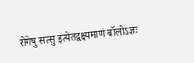रोगेषु सत्सु इत्येतद्वक्ष्यमाणं बॉलोऽज्ञः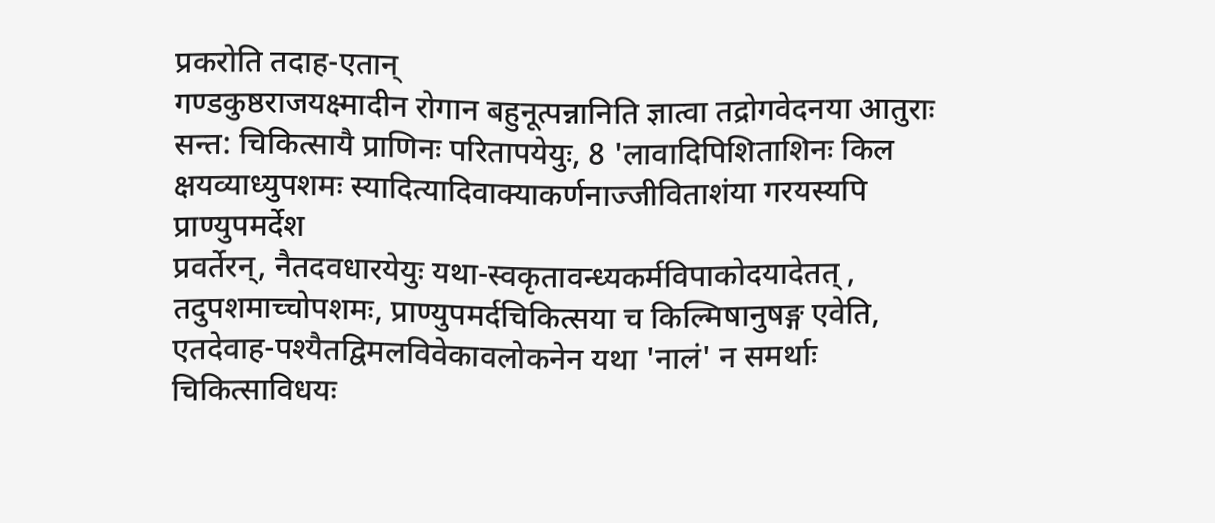प्रकरोति तदाह-एतान्
गण्डकुष्ठराजयक्ष्मादीन रोगान बहुनूत्पन्नानिति ज्ञात्वा तद्रोगवेदनया आतुराः सन्त: चिकित्सायै प्राणिनः परितापयेयुः, 8 'लावादिपिशिताशिनः किल क्षयव्याध्युपशमः स्यादित्यादिवाक्याकर्णनाज्जीविताशंया गरयस्यपि प्राण्युपमर्देश
प्रवर्तेरन्, नैतदवधारयेयुः यथा-स्वकृतावन्ध्यकर्मविपाकोदयादेतत् , तदुपशमाच्चोपशमः, प्राण्युपमर्दचिकित्सया च किल्मिषानुषङ्ग एवेति, एतदेवाह-पश्यैतद्विमलविवेकावलोकनेन यथा 'नालं' न समर्थाः चिकित्साविधयः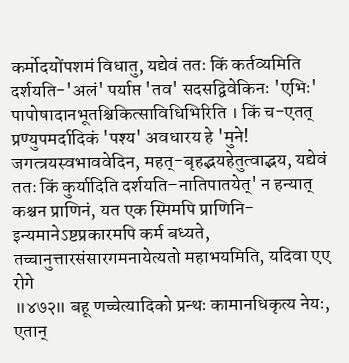कर्मोदयोंपशमं विधातु, यद्येवं ततः किं कर्तव्यमिति दर्शयति-'अलं' पर्याप्त 'तव' सदसद्विवेकिनः 'एभिः' पापोषादानभूतश्चिकित्साविधिभिरिति । किं च-एतत् प्रण्युपमर्दादिकं 'पश्य' अवधारय हे 'मुने! जगत्त्रयस्वभाववेदिन, महत्-बृहद्भयहेतुत्वाद्भय, यद्येवं ततः किं कुर्यादिति दर्शयति–नातिपातयेत्' न हन्यात् कश्चन प्राणिनं, यत एक स्मिमपि प्राणिनि-इन्यमानेऽष्टप्रकारमपि कर्म बध्यते, तच्चानुत्तारसंसारगमनायेत्यतो महाभयमिति, यदिवा एए रोगे
॥४७२॥ बहू णच्चेत्यादिको प्रन्थः कामानधिकृत्य नेयः, एतान्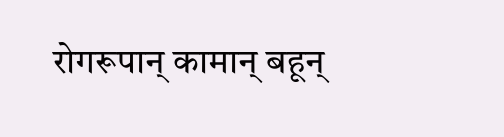रोगरूपान् कामान् बहून्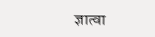ज्ञात्वा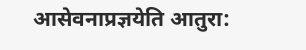आसेवनाप्रज्ञयेति आतुरा: